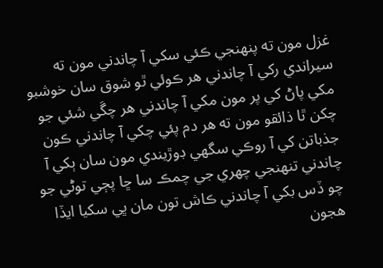غزل مون ته پنهنجي ڪئي سکي آ چاندني مون ته سيراندي رکي آ چاندني هر ڪوئي ٿو شوق سان خوشبو مکي پاڻ کي پر مون مکي آ چاندني هر چڱي شئي جو چکن ٿا ذائقو مون ته هر دم پئي چکي آ چاندني ڪون جذباتن کي آ روڪي سگهي ڊوڙيندي مون سان ٻکي آ چاندني تنهنجي چهري جي چمڪ سا ڇا پڄي توڻي جو چو ڏس بکي آ چاندني ڪاش تون مان ڀي سکيا ايڏا هجون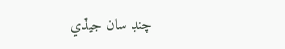چنڊ سان جيڏي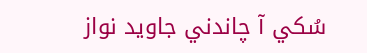سُکي آ چاندني جاويد نواز